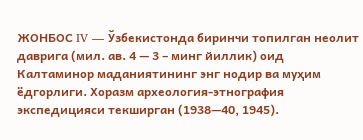ЖОНБОС IV — Ўзбекистонда биринчи топилган неолит даврига (мил. ав. 4 — 3 – минг йиллик) оид Калтаминор маданиятининг энг нодир ва муҳим ёдгорлиги. Хоразм археология-этнография экспедицияси текширган (1938—40, 1945).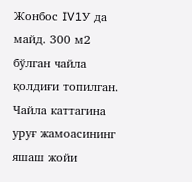Жонбос IV1У да майд. 300 м2 бўлган чайла қолдиғи топилган. Чайла каттагина уруғ жамоасининг яшаш жойи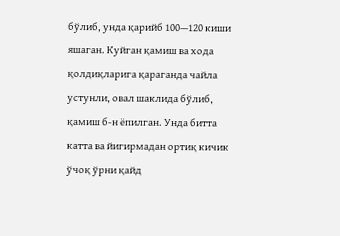бўлиб, унда қарийб 100—120 киши яшаган. Куйган қамиш ва хода қолдиқларига қараганда чайла устунли, овал шаклида бўлиб, қамиш б-н ёпилган. Унда битта катта ва йигирмадан ортиқ кичик ўчоқ ўрни қайд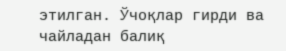этилган. Ўчоқлар гирди ва чайладан балиқ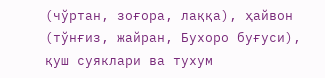(чўртан, зоғора, лаққа), ҳайвон (тўнғиз, жайран, Бухоро буғуси), қуш суяклари ва тухум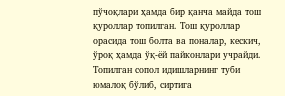пўчоқлари ҳамда бир қанча майда тош қуроллар топилган. Тош қуроллар орасида тош болта ва поналар, кескич, ўроқ ҳамда ўқ-ёй пайконлари учрайди. Топилган сопол идишларнинг туби юмалоқ бўлиб, сиртига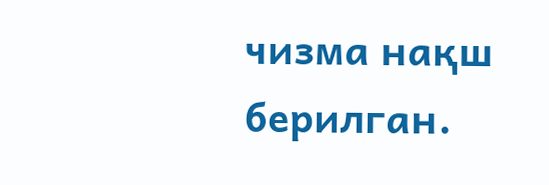чизма нақш берилган.